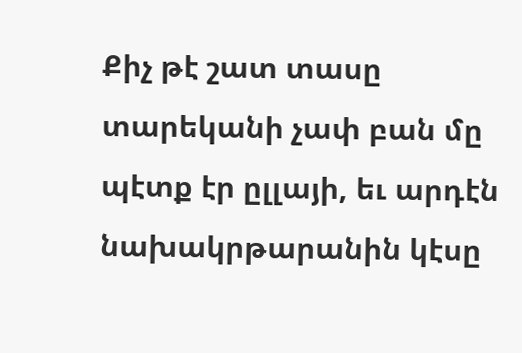Քիչ թէ շատ տասը տարեկանի չափ բան մը պէտք էր ըլլայի, եւ արդէն նախակրթարանին կէսը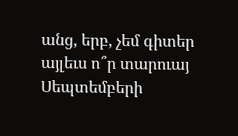անց, երբ, չեմ գիտեր այլեւս ո՞ր տարուայ Սեպտեմբերի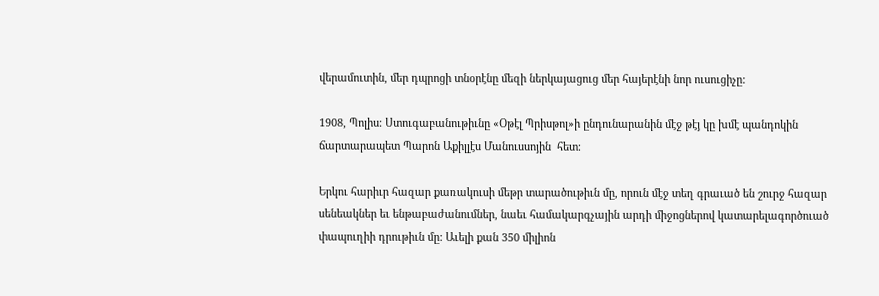վերամուտին, մեր դպրոցի տնօրէնը մեզի ներկայացուց մեր հայերէնի նոր ուսուցիչը:

1908, Պոլիս։ Ստուգաբանութիւնը «Օթէլ Պրիսթոլ»ի ընդունարանին մէջ թէյ կը խմէ պանդոկին ճարտարապետ Պարոն Աքիլլէս Մանուսսոյին  հետ։

Երկու հարիւր հազար քառակուսի մեթր տարածութիւն մը, որուն մէջ տեղ գրաւած են շուրջ հազար սենեակներ եւ ենթաբաժանումներ, նաեւ համակարգչային արդի միջոցներով կատարելագործուած փապուղիի դրութիւն մը: Աւելի քան 350 միլիոն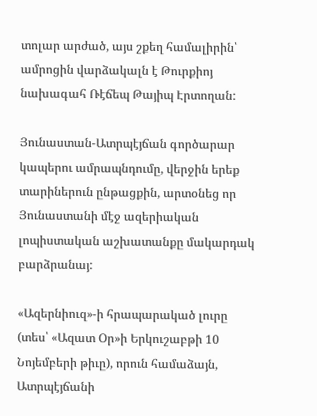տոլար արժած, այս շքեղ համալիրին՝  ամրոցին վարձակալն է Թուրքիոյ նախագահ Ռէճեպ Թայիպ Էրտողան:

Յունաստան-Ատրպէյճան գործարար կապերու ամրապնդումը, վերջին երեք տարիներուն ընթացքին, արտօնեց որ Յունաստանի մէջ ազերիական լոպիստական աշխատանքը մակարդակ բարձրանայ:

«Ազերնիուզ»-ի հրապարակած լուրը (տես՝ «Ազատ Օր»ի Երկուշաբթի 10 Նոյեմբերի թիւը), որուն համաձայն, Ատրպէյճանի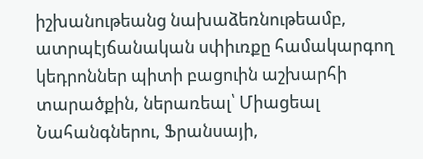իշխանութեանց նախաձեռնութեամբ, ատրպէյճանական սփիւռքը համակարգող կեդրոններ պիտի բացուին աշխարհի տարածքին, ներառեալ՝ Միացեալ Նահանգներու, Ֆրանսայի,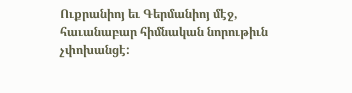Ուքրանիոյ եւ Գերմանիոյ մէջ, հաւանաբար հիմնական նորութիւն չփոխանցէ: